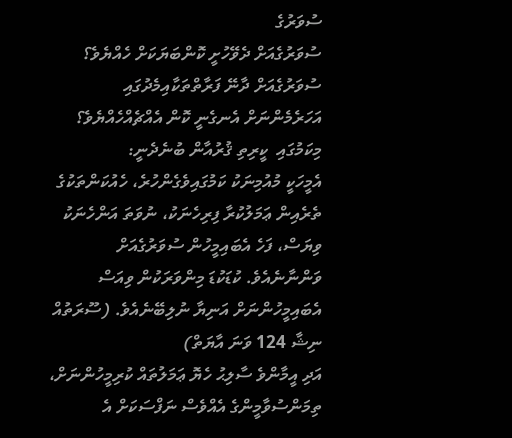ސުވަރުގެ
ސުވަރުގެއަށް ދެވޭހުށީ ކޮންބަޔަކަށް ހެއްޔެވެ؟
ސުވަރުގެއަށް ދާނޭ ފަރާތްތަކާއިމެދުގައި އަހަރެމެންނަށް އެނގެނީ ކޮން އެއްޗެއްހެއްޔެވެ؟
މިކަމުގައި  ކީރިތި ޤުރުއާން ބުނެދެނީ:
އެމީހަކީ މުއުމިނަކު ކަމުގައިވެގެންހުރެ، ހެއުކަންތަކުގެ ތެރެއިން ޢަމަލުކުރާ ފިރިހެނަކު، ނުވަތަ އަންހެނަކު ވިޔަސް، ފަހެ އެބައިމީހުން ސުވަރުގެއަށް ވަންނާނެއެވެ. ކުޑަކުޑަ މިންވަރަކުން ވިއަސް އެބައިމީހުންނަށް އަނިޔާ ނުލިބޭނެއެވެ. (ސޫރަތުއް ނިޝާ 124 ވަނަ އާޔަތް)
އަދި އީމާންވެ ސާލިޙު ހެޔޮ ޢަމަލުތައް ކުރިމީހުންނަށް، ތިމަންސުވާމީންގެ އެއްވެސް ނަފްސަކަށް އެ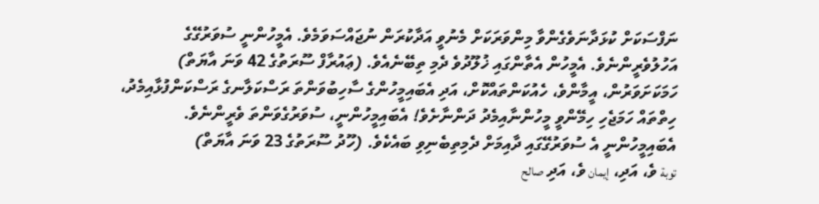ނަފްސަކަށް ކުޅަދާނަވެގެންވާ މިންވަރަކަށް މެނުވީ އަދާކުރަން ނުޖައްސަވަމެވެ. އެމީހުންނީ ސުވަރުގޭގެ އަހުލުވެރީންނެވެ. އެމީހުން އެތާންގައި ޚުލޫދުވެ ދެމި ތިބޭނެއެވެ. (ޢައުރާފް ސޫރަތުގެ 42 ވަނަ އާޔަތް)
ހަމަކަށަވަރުން، އީމާންވެ، ހެއުކަންތައްކޮށް، އަދި އެބައިމީހުންގެ ސާހިބުވަންތަ ރަސްކަލާނގެ ރަސްކަންފުޅާއިމެދު، ހިތްތައް ހަމަޖެހި ހިމޭންވީ މީހުންނާއިމެދު ދަންނާށެވެ! އެބައިމީހުންނީ، ސުވަރުގެވަންތަ ވެރީންނެވެ. އެބައިމީހުންނީ އެ ސުވަރުގޭގައި ދާއިމަށް ދެމިތިބެނިވި ބައެކެވެ. (ހޫދު ސޫރަތުގެ 23 ވަނަ އާޔަތް)
توبة ވެ، އަދި، إيمان ވެ، އަދި صالح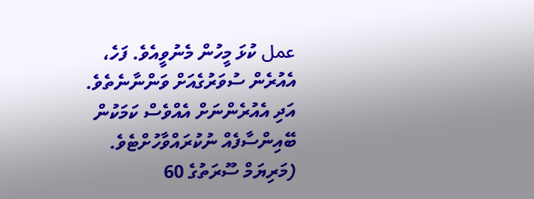عمل ކުޅަ މީހުން މެނުވީއެވެ. ފަހެ، އެއުރެން ސުވަރުގެއަށް ވަންނާނެތެވެ. އަދި އެއުރެންނަށް އެއްވެސް ކަމަކުން ބޭއިންސާފެއް ނުކުރައްވާހުށްޓެވެ. (މަރިޔަމް ސޫރަތުގެ 60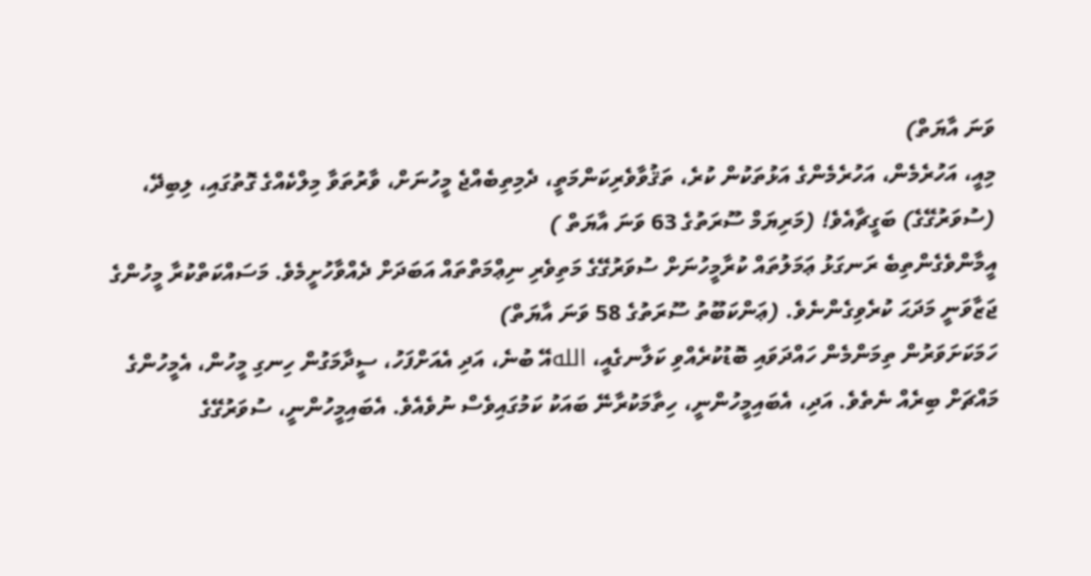ވަނަ އާޔަތް)
މިއީ، އަހުރެމެން، އަހުރެމެންގެ އަޅުތަކުން ކުރެ، ތަޤުވާވެރިކަންމަތީ، ދެމިތިބެއްޖެ މީހުނަށް، ވާރުތަވާ މިލްކެއްގެ ގޮތުގައި، ލިބިދޭ، (ސުވަރުގޭގެ) ބަގީޗާއެވެ! (މަރިޔަމް ސޫރަތުގެ 63 ވަނަ އާޔަތް )
އީމާންވެގެންތިބެ ރަނގަޅު ޢަމަލުތައް ކުރާމީހުނަށް ސުވަރުގޭގެ މަތިވެރި ނިޢްމަތްތައް އަބަދަށް ދެއްވާހުށީމެވެ. މަސައްކަތްކުރާ މީހުންގެ ޖަޒާވަނީ މަދަޙަ ކުރެވިގެންނެވެ. (ޢަންކަބޫތު ސޫރަތުގެ 58 ވަނަ އާޔަތް)
ހަމަކަށަވަރުން ތިމަންމެން ހައްދަވައި ބޮޑުކުރެއްވި ކަލާނގެއީ، اللهއޭ ބުނެ، އަދި އެއަށްފަހު، ސީދާމަގުން ހިނގި މީހުން، އެމީހުންގެ މައްޗަށް ބިރެއް ނެތެވެ. އަދި، އެބައިމީހުންނީ، ހިތާމަކުރާނޭ ބައަކު ކަމުގައިވެސް ނުވެއެވެ. އެބައިމީހުންނީ، ސުވަރުގޭގެ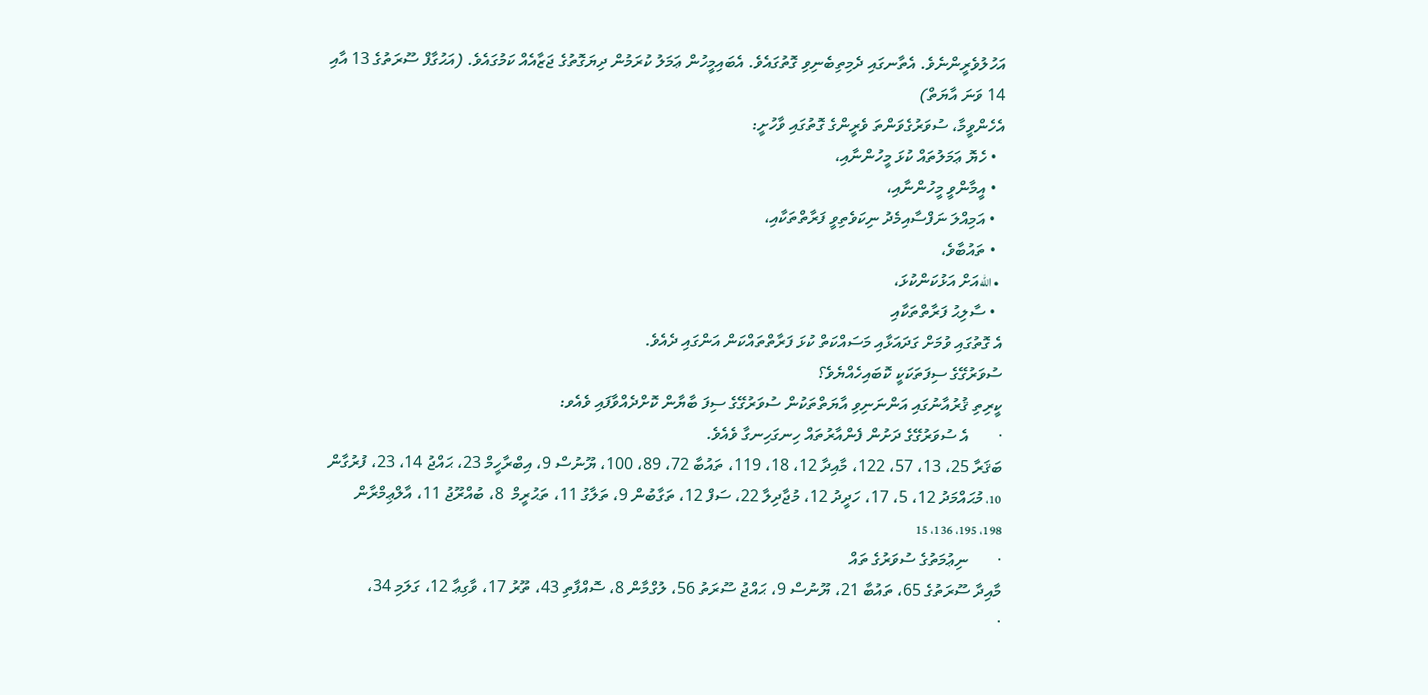އަހުލުވެރީންނެވެ. އެތާނގައި ދެމިތިބެނިވި ގޮތުގައެވެ. އެބައިމީހުން ޢަމަލު ކުރަމުން ދިޔަގޮތުގެ ޖަޒާއެއް ކަމުގައެވެ. (އަޙުގާފް ސޫރަތުގެ 13 އާއި 14 ވަނަ އާޔަތް)
އެހެންވީމާ، ސުވަރުގެވަންތަ ވެރީންގެ ގޮތުގައި ވާހުށީ:
  • ހެޔޮ ޢަމަލުތައް ކުޅަ މީހުންނާއި،
  • އީމާންވީ މީހުންނާއި،
  • އަމިއްލަ ނަފްސާއިމެދު ނިކަވެތިވީ ފަރާތްތަކާއި،
  • ތައުބާވެ،
  • اللهއަށް އަޅުކަންކުޅަ،
  • ސާލިޙު ފަރާތްތަކާއި
އެ ގޮތުގައި ވުމަށް ގަދައަޅާއި މަސައްކަތް ކުޅަ ފަރާތްތައްކަން އަންގައި ދެއެވެ.
ސުވަރުގޭގެ ސިފަތަކަކީ ކޮބައިހެއްޔެވެ؟
ކީރިތި ޤުރުއާނުގައި އަންނަނިވި އާޔަތްތަކުން ސުވަރުގޭގެ ސިފަ ބާޔާން ކޮށްދެއްވާފައި ވެއެވ:
·       އެ ސުވަރުގޭގެ ދަށުން ފެންއާރުތައް ހިނގަހިނގާ ވެއެވެ.
ބަޤަރާ 25، 13، 57، 122، މާއިދާ 12، 18، 119، ތައުބާ 72، 89، 100، ޔޫނުސް 9، އިބްރާހީމް 23، ޙައްޖު 14، 23، ފުރުގާން 10، މުޙައްމަދު 12، 5، 17، ހަދީދު 12، މުޖާދިލާ 22، ސަފް 12، ތަގާބުން 9، ތަލާގު 11، ތަޙުރީމް  8، ބުއްރޫޖު 11، އާލްޢިމްރާން 198، 195، 136، 15
·       ނިޢުމަތުގެ ސުވަރުގެ ތައް
މާއިދާ ސޫރަތުގެ 65، ތައުބާ 21، ޔޫނުސް 9، ޙައްޖު ސޫރަތު 56، ލުގްމާން 8، ސޮއްފާތި 43، ތޫރު 17، ވާގިޢާ 12، ގަލަމި 34،
·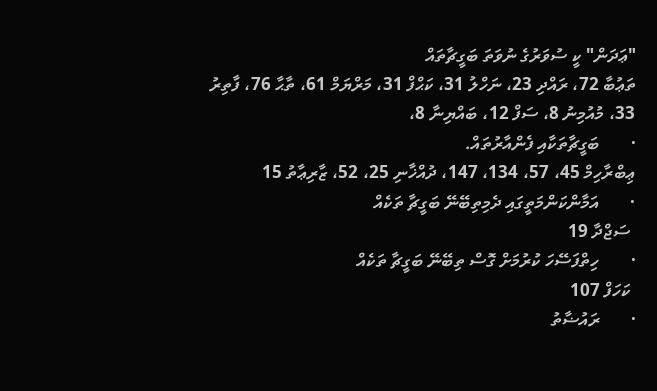"ޢަދަން" ކީ ސުވަރުގެ ނުވަތަ ބަގީޗާތައް
ތަޢުބާ 72، ރައްދި 23، ނަހްލު 31، ކަޙްފް 31، މަރްޔަމް 61، ތާޙާ 76، ފާތިރު 33، މުއުމިނު 8، ސަފް 12، ބައްޔިނާ 8،
·       ބަގީޗާތަކާއި ފެންއާރުތައް.
ޢިބްރާހިމް 45، 57، 134، 147، ދުއްޚާނި 25، 52، ޒާރިޢާތު 15
·       އަމާންކަންމަތީގައި ދެމިތިބޭނޭ ބަގީޗާ ތަކެއް
 ސަޖްދާ 19
·       ހިތްފަސޭހަ ކުރުމަށް ގޮސް ތިބޭނޭ ބަގީޗާ ތަކެއް
 ކަހަފް 107
·       ރައުޟާތު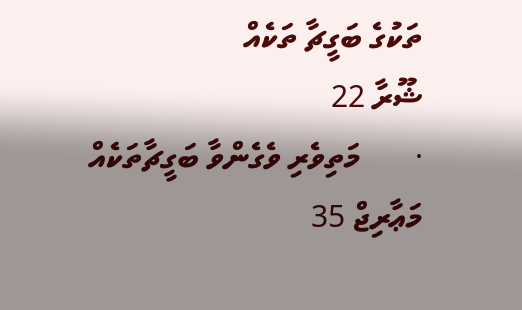ތަކުގެ ބަގީޗާ ތަކެއް
ޝޫރާ 22
·       މަތިވެރި ވެގެންވާ ބަގީޗާތަކެއް
މަޢާރިޖް 35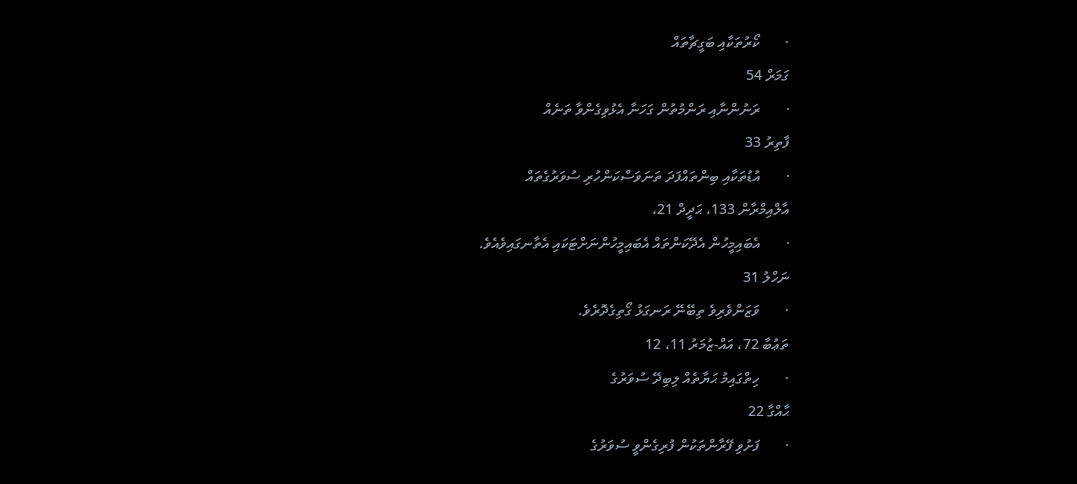·       ކޯރުތަކާއި ބަގީޗާތައް
ގަމަރް 54
·       ރަނުންނާއި ރަންމުތުން ގަހަނާ އެޅުވިގެންވާ ތަނެއް
ފާތިރު 33
·       އުޑުތަކާއި ބިންތައްފަދަ ތަނަވަސްކަންހުރި ސުވަރުގެތައް
އާލްއިމްރާން 133، ޙަދީދް 21،
·       އެބައިމީހުން އެދޭކަންތައް އެބައިމީހުންނަށްޓަކައި އެތާނގައިވެއެވެ.
ނަހްލު 31
·       ވަޒަންވެރިވެ ތިބޭނޭ ރަނގަޅު ގޯތިގެދޮރެވެ.
ތަޢުބާ 72، އައް-ޒުމަރު 11، 12
·       ހިތްގައިމު ޙަޔާތެއް ލިބިދޭ ސުވަރުގެ
ޙާއްގާ 22
·       ފަށުވި ފޭރާންތަކުން ފުރިގެންވީ ސުވަރުގެ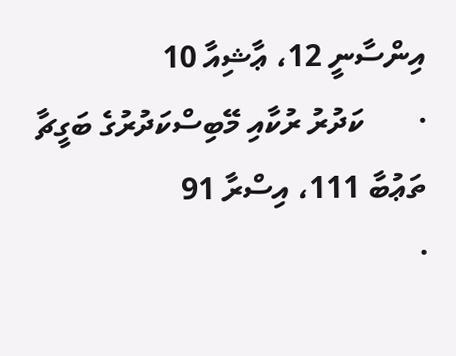އިންސާނީ 12، ޢާޝިއާ 10
·       ކަދުރު ރުކާއި މޭބިސްކަދުރުގެ ބަގީޗާ
ތަޢުބާ 111، އިސްރާ 91
·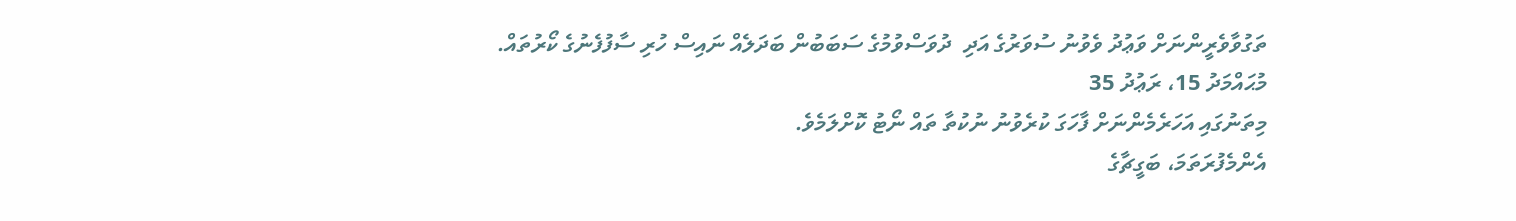ތަގުވާވެރީންނަށް ވަޢުދު ވެވުނު ސުވަރުގެ އަދި  ދުވަސްވުމުގެ ސަބަބުން ބަދަލެއް ނައިސް ހުރި ސާފުފެނުގެ ކޯރުތައް.
މުޙައްމަދު 15، ރަޢުދު 35
މިތަނުގައި އަހަރެމެންނަށް ފާހަގަ ކުރެވުނު ނުކުތާ ތައް ނޯޓު ކޮށްލަމެވެ.
އެންމެފުރަތަމަ، ބަގީޗާގެ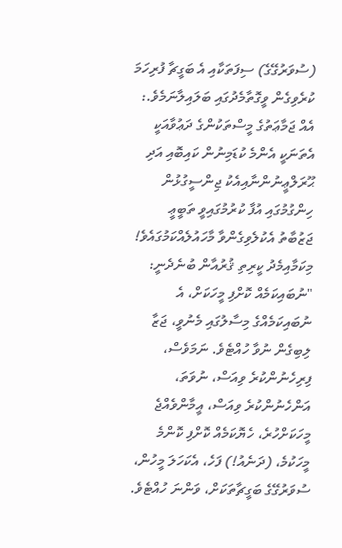(ސުވަރުގޭގެ) ސިފަތަކާއި އެ ބަގީޗާ ފުރިހަމަ ކުރެވިގެން ވީގޮތާމެދުގައި ބަލައިލާނަމެވެ.: އެއް ޖަމާޢަތުގެ މީސްތަކުންގެ ދަޢުވާއަކީ އެތަނަކީ އެންމެ ކުޑަމިނުން ކައިބޮއި އަދި ޙޫރަލްޢީނުންނާއިއެކު ޖިންސީގުޅުން ހިންގުމުގައި އުފާ ކުރުމުގައިވީ ތަބީޢީ ޖަޒުބާތު އެކުލެވިގެންވާ މާހައުލެއްކަމުގައެވެ!
މިކަމާއިމެދު ކީރިތި ޤުރުއާން ބުނެދެނީ:
"ނުބައިކަމެއް ކޮށްފި މީހަކަށް، އެ ނުބައިކަމެއްގެ މިސާލުގައި މެނުވީ، ޖަޒާ ލިބިގެން ނުވާ ހުއްޓެވެ. ނަމަވެސް، ފިރިހެނުންކުރެ ވިއަސް، ނުވަތަ، އަންހެނުންކުރެ ވިއަސް، އީމާންވެއްޖެ މީހަކަށްހުރެ، ހެޔޮކަމެއް ކޮށްފި ކޮންމެ މީހަކުމެ، (ދަނެއު!) ފަހެ، އެކަހަލަ މީހުން، ސުވަރުގޭގެ ބަގީޗާތަކަށް، ވަންނަ ހުއްޓެވެ.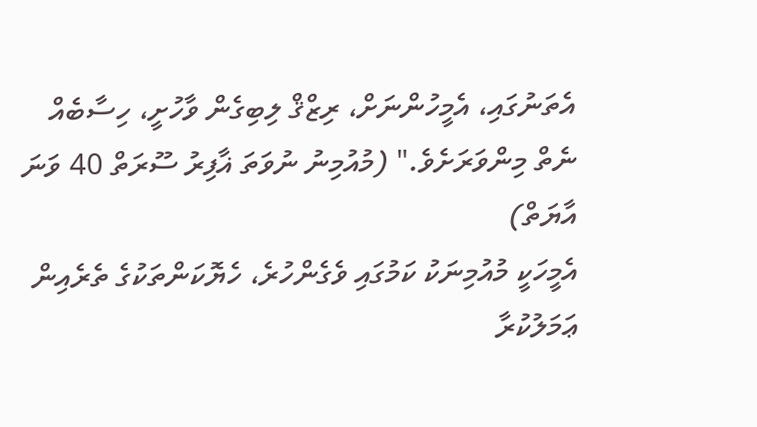އެތަނުގައި، އެމީހުންނަށް، ރިޒްޤް ލިބިގެން ވާހުށީ، ހިސާބެއް ނެތް މިންވަރަށެވެ." (މުއުމިނު ނުވަތަ ޣާފިރު ސޫރަތް 40 ވަނަ އާޔަތް)
އެމީހަކީ މުއުމިނަކު ކަމުގައި ވެގެންހުރެ، ހެޔޮކަންތަކުގެ ތެރެއިން ޢަމަލުކުރާ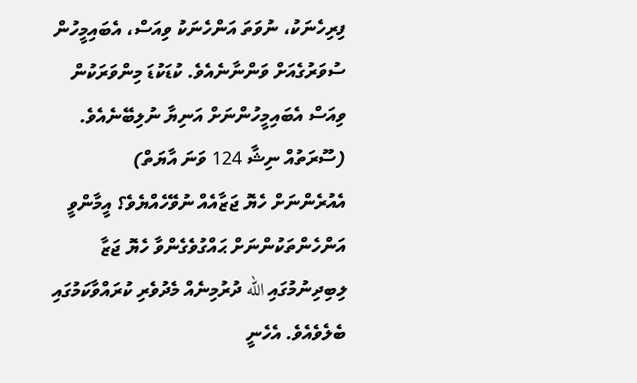ފިރިހެނަކު، ނުވަތަ އަންހެނަކު ވިއަސް، އެބައިމީހުން ސުވަރުގެއަށް ވަންނާނެއެވެ. ކުޑަކުޑަ މިންވަރަކުން ވިއަސް އެބައިމީހުންނަށް އަނިޔާ ނުލިބޭނެއެވެ. (ސޫރަތުއް ނިޝާ 124 ވަނަ އާޔަތް)
އެއުރެންނަށް ހެޔޮ ޖަޒާއެއް ނުވޭހެއްޔެވެ؟ އީމާންވީ އަންހެންތަކުންނަށް ޙައްގުވެގެންވާ ހެޔޮ ޖަޒާ ލިބިދިނުމުގައި الله ދުރުމިނެއް މެދުވެރި ކުރައްވާކަމުގައި ބެލެވެއެވެ. އެހެނީ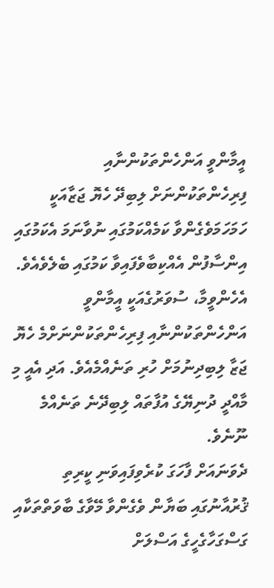އީމާންވީ އަންހެންތަކުންނާއި ފިރިހެންތަކުންނަށް ލިބިދޭ ހެޔޮ ޖަޒާއަކީ ހަމަހަމަވެގެންވާ ކަމެއްކަމުގައި ނުވާނަމަ އެކަމުގައި އިންސާފުން އެއްކިބާވެފައިވާ ކަމުގައި ބެލެވެއެވެ. އެހެންވީމާ، ސުވަރުގެއަކީ އީމާންވީ އަންހެންތަކުންނާއި ފިރިހެންތަކުންނަށްމެ ހެޔޮ ޖަޒާ ލިބިދިނުމަށް ހުރި ތަނެއްމެއެވެ. އަދި އެއީ މި މާއްދީ ދުނިޔޭގެ އުފާތައް ލިބިދޭނެ ތަނެއްމެ ނޫނެވެ.
ދެވަނައަށް ފާހަގަ ކުރެވިފައިވަނި ކީރިތި ޤުރުއާނުގައި ބަޔާން ވެގެންވާ މޭވާގެ ބާވަތްތަކާއި ގަސްގަހާގެހީގެ އަސްލަށް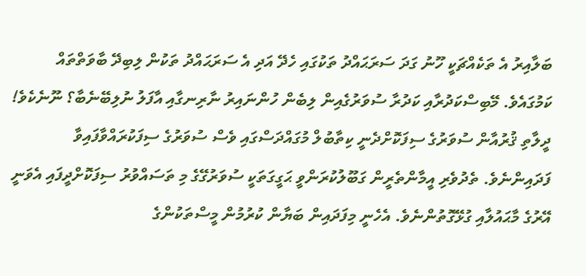ބަލާއިރު އެ ތަކެއްޗަކީ ހޫނު ގަދަ ސަރަޙައްދު ތަކުގައި ހެދޭ އަދި އެ ސަރަޙައްދު ތަކުން ލިބިދޭ ބާވަތްތައް ކަމުގައެވެ. މޭބިސްކަދުރާއި ކަދުރާ ސުވަރުގެއިން ލިބެން ހުންނައިރު ނާރިނގާއި އާފަލު ނުލިބޭނެބާ؟ ނޫނެކެވެ! ދީލާތި ޤުރުއާން ސުވަރުގެ ސިފަކޮށްދެނީ ކިތާބުލް މުގައްދަސްގައި ވެސް ސުވަރުގެ ސިފަކުރައްވާފައިވާ ފަދައިންނެވެ. ތެދުވެރި އީމާންތެރީން ގަބޫލުކުރަންވީ ޙަގީގަތަކީ ސުވަރުގޭގެ މި ތަސައްވުރު ސިފަކޮށްދީފައި އެވަނީ އޭރުގެ މާޙައުލާއި ގުޅޭގޮތުންނެވެ. އެހެނީ މިފަދައިން ބަޔާން ކުރުމުން މީސްތަކުންގެ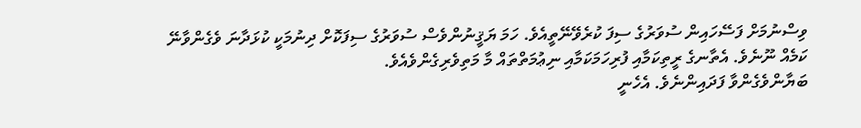ވިސްނުމަށް ފަސޭހައިން ސުވަރުގެ ސިފަ ކުރެވޭނޭތީއެވެ. ހަމަ ޔަޤީނުންވެސް ސުވަރުގެ ސިފަކޮށް ދިނުމަކީ ކުޅަދާނަ ވެގެންވާނޭ ކަމެއް ނޫނެވެ. އެތާނގެ ރީތިކަމާއި ފުރިހަމަކަމާއި ނިޢުމަތްތައް މާ މަތިވެރިގެންވެއެވެ.
ބަޔާންވެގެންވާ ފަދައިންނެވެ. އެހެނީ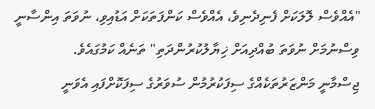"އެއްވެސް ލޮލަކަށް ފެނިދެނިވެ، އެއްވެސް ކަންފަތަކަށް އަޑުއިވި، ނުވަތަ އިންސާނީ ވިސްނުމަށް ނުވަތަ ބުއްދިއަށް ޚިޔާލުކުރުންދަތި" ތަނެއް ކަމުގައެވެ.
ޖިސްމާނީ މަންޒަރުތަކެއްގެ ސިފަކުރުމުން ސުވަރުގެ ސިފަކޮށްފައި އެވަނީ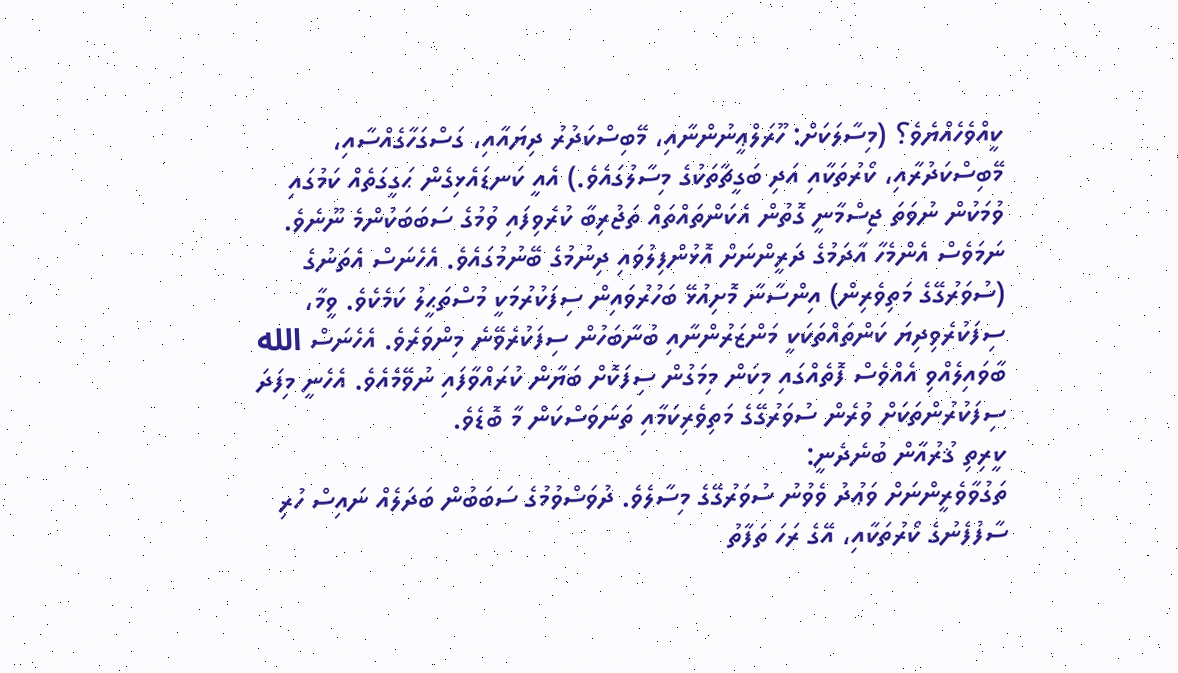ކީއްވެހެއްޔެވެ؟ (މިސާލަކަށް: ހޫރަލްޢީނުންނާއި، މޭބިސްކަދުރު ދިޔައާއި، ގަސްގަހާގެއްސާއި، މޭބިސްކަދުރާއި، ކޯރުތަކާއި އަދި ބަގީޗާތަކުގެ މިސާލުގައެވެ.) އެއީ ކަނޑައެޅިގެން ޙަގީގަތެއް ކަމުގައި ވުމަކުން ނުވަތަ ޖިސްމާނީ ގޮތުން އެކަންތައްތައް ތަޖުރިބާ ކުރެވިފައި ވުމުގެ ސަބަބަކުންމެ ނޫނެވެ. ނަމަވެސް އެންމެހާ އާދަމުގެ ދަރީންނަށް އޮޅުންފިލުވައި ދިނުމުގެ ބޭނުމުގައެވެ. އެހެނަސް އެތަނުގެ (ސުވަރުގޭގެ މަތިވެރިން) އިންސާނާ މޮށިއުޅޭ ބަހުރުވައިން ސިފަކުރުމަކީ މުސްތަޙީލު ކަމެކެވެ. ވީމާ، ސިފަކުރެވިދިޔަ ކަންތައްތަކަކީ މަންޒަރުންނާއި ބުނާބަހުން ސިފަކުރެވޭނެ މިންވަރެވެ. އެހެނަސް الله ބާވައިލެއްވި އެއްވެސް ފޮތެއްގައި މިކަން މިމަގުން ސިފަކޮށް ބަޔާން ކުރައްވާފައި ނުވޭމެއެވެ. އެހެނީ މިފަދަ ސިފަކުރުންތަކަށް ވުރެން ސުވަރުގޭގެ މަތިވެރިކަމާއި ތަނަވަސްކަން މާ ބޮޑެވެ.
ކީރިތި ޤުރުއާން ބުނެދެނީ:
ތަގުވާވެރީންނަށް ވަޢުދު ވެވުނު ސުވަރުގޭގެ މިސާލެވެ. ދުވަސްވުމުގެ ސަބަބުން ބަދަލެއް ނައިސް ހުރި ސާފުފެނުގެ ކޯރުތަކާއި، އޭގެ ރަހަ ތަފާތު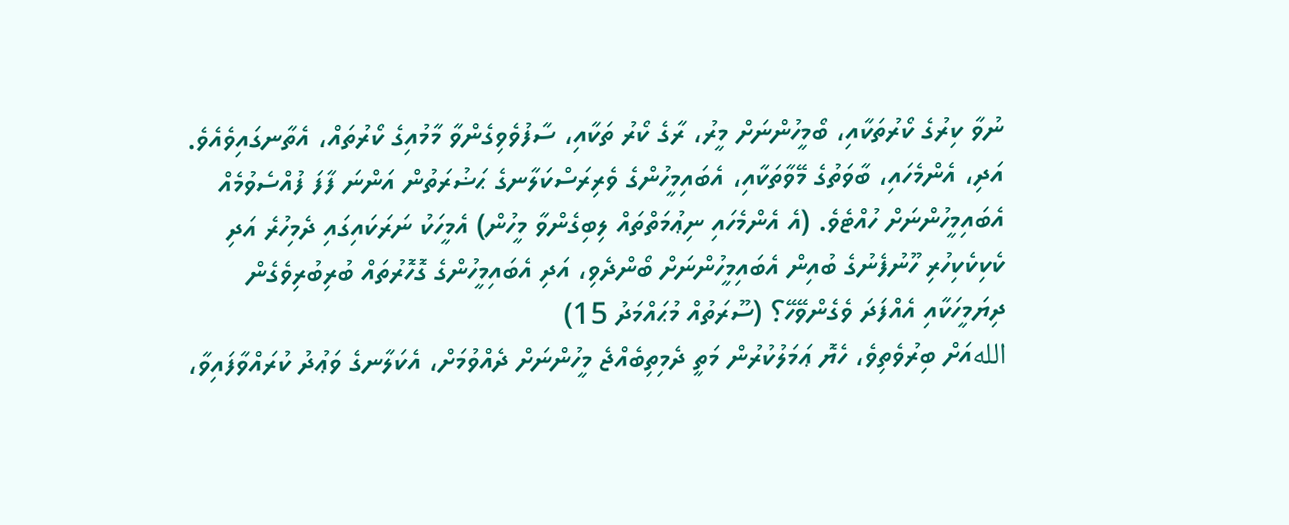ނުވާ ކިރުގެ ކޯރުތަކާއި، ބޯމީހުންނަށް މީރު، ރާގެ ކޯރު ތަކާއި، ސާފުވެވިގެންވާ މާމުއިގެ ކޯރުތައް، އެތާނގައިވެއެވެ. އަދި، އެންމެހައި، ބާވަތުގެ މޭވާތަކާއި، އެބައިމީހުންގެ ވެރިރަސްކަލާނގެ ޙަޟުރަތުން އަންނަ ފާފަ ފުއްސެވުމެއް އެބައިމީހުންނަށް ހުއްޓެވެ. (އެ އެންމެހައި ނިޢުމަތްތައް ލިބިގެންވާ މީހުން) އެމީހަކު ނަރަކައިގައި ދެމިހުރެ އަދި ކެކިކެކިހުރި ހޫނުފެނުގެ ބުއިން އެބައިމީހުންނަށް ބޯންދެވި، އަދި އެބައިމީހުންގެ ގޮހޮރުތައް ބުރިބުރިވެގެން ދިޔަމީހަކާއި އެއްފަދަ ވެގެންވޭހޭ؟ (ސޫރަތުއް މުޙައްމަދު 15)
اللهއަށް ބިރުވެތިވެ، ހެޔޮ ޢަމަލުކުރުން މަތީ ދެމިތިބެއްޖެ މީހުންނަށް ދެއްވުމަށް، އެކަލާނގެ ވަޢުދު ކުރައްވާފައިވާ،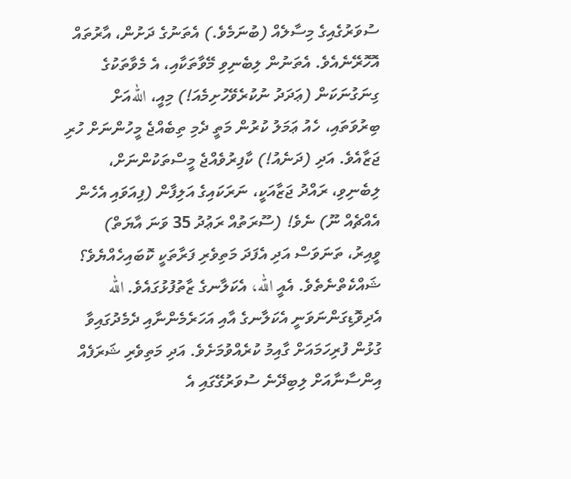ސުވަރުގެއިގެ މިސާލެއް (ބުނަމެވެ.) އެތަނުގެ ދަށުން، އާރުތައް އޮހޮރޭނެއެވެ. އެތަނުން ލިބެނިވި މޭވާތަކާއި، އެ މެވާތަކުގެ ގިނަގުނަކަން (ޢަދަދު ނުކުރެވޭހުށިމެއަ!) މިއީ، اللهއަށް ބިރުވަތައި، ހެއު ޢަމަލު ކުރުން މަތީ ދެމި ތިބެއްޖެ މީހުންނަށް ހުރި ޖަޒާއެވެ. އަދި (ދަނެއު!) ކާފިރުވެއްޖެ މީސްތަކުންނަށް، ލިބެނިވި، ރައްދު ޖަޒާއަކީ، ނަރަކައިގެ އަލިފާން (ފިއަވައި އެހެން އެއްޗެއް ނޫ) ނެވެ! (ސޫރަތުއް ރަޢުދު 35 ވަނަ އާޔަތް)
ވީއިރު، ތަނަވަސް އަދި އެފަދަ މަތިވެރި ފަރާތަކީ ކޮބައިހެއްޔެވެ؟ ޝައްކެތްނެތެވެ. އެއީ الله، އެކަލާނގެ ޒާތުފުޅުގައެވެ. الله އެދިވޮޑިގަންނަވަނީ އެކަލާނގެ އާއި އަހަރެމެންނާއި ދެމެދުގައިވާ ގުޅުން ފުރިހަމައަށް ގާއިމު ކުރެއްވުމަށެވެ. އަދި މަތިވެރި ޝަރަފެއް އިންސާނާއަށް ލިބިދޭނެ ސުވަރުގޭގައި އެ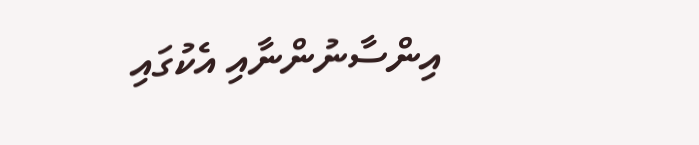އިންސާނުންނާއި އެކުގައި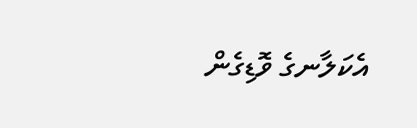އެކަލާނގެ ވޮޑިގެން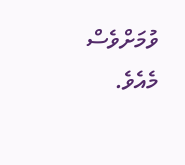ވުމަށްވެސް މެއެވެ.